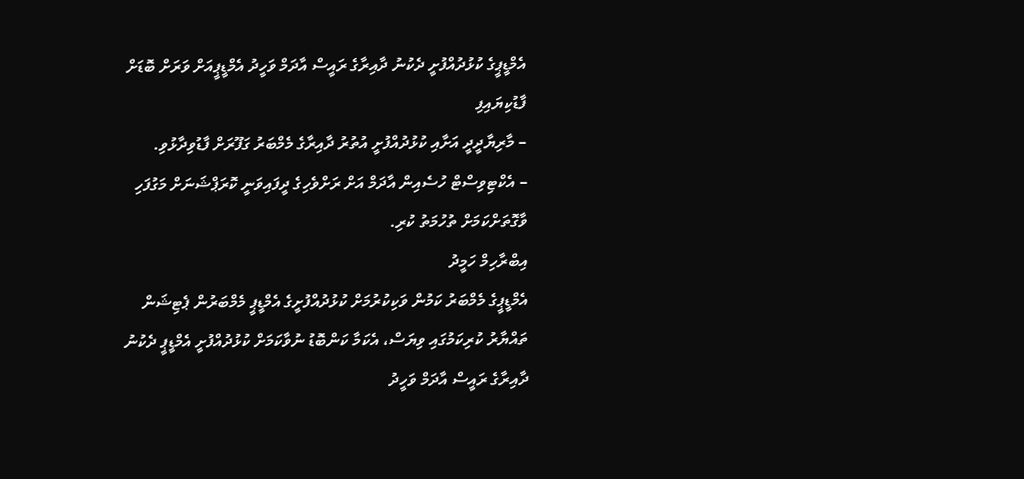އެމްޑީޕީގެ ކުޅުދުއްފުށީ ދެކުނު ދާއިރާގެ ރައީސް އާދަމް ވަހީދު އެމްޑީޕީއަށް ވަރަށް ބޮޑަށް ފާޑުކިޔައިފި
– މާރިޔާދީދީ އަށާއި ކުޅުދުއްފުށީ އުތުރު ދާއިރާގެ މެމްބަރު ގަފޫރަށް ފާޑުވިދާޅުވި.
– އެކްޓިވިސްޓް ހުސެއިން އާދަމް އަށް ރަށްވެހިގެ ދީފައިވަނީ ކޮރަޕްޝަނަށް މަގުފަހި ވާގޮތަށްކަމަށް ތުހުމަތު ކުރި.
އިބްރާހިމް ހަމީދު
އެމްޑީޕީގެ މެމްބަރު ކަމުން ވަކިކުރުމަށް ކުޅުދުއްފުށީގެ އެމްޑީޕީ މެމްބަރުން ޕެޓިޝަން ތައްޔާރު ކުރިކަމުގައި ވިޔަސް، އެކަމާ ކަންބޮޑު ނުވާކަމަށް ކުޅުދުއްފުށީ އެމްޑީޕީ ދެކުނު ދާއިރާގެ ރައީސް އާދަމް ވަހީދު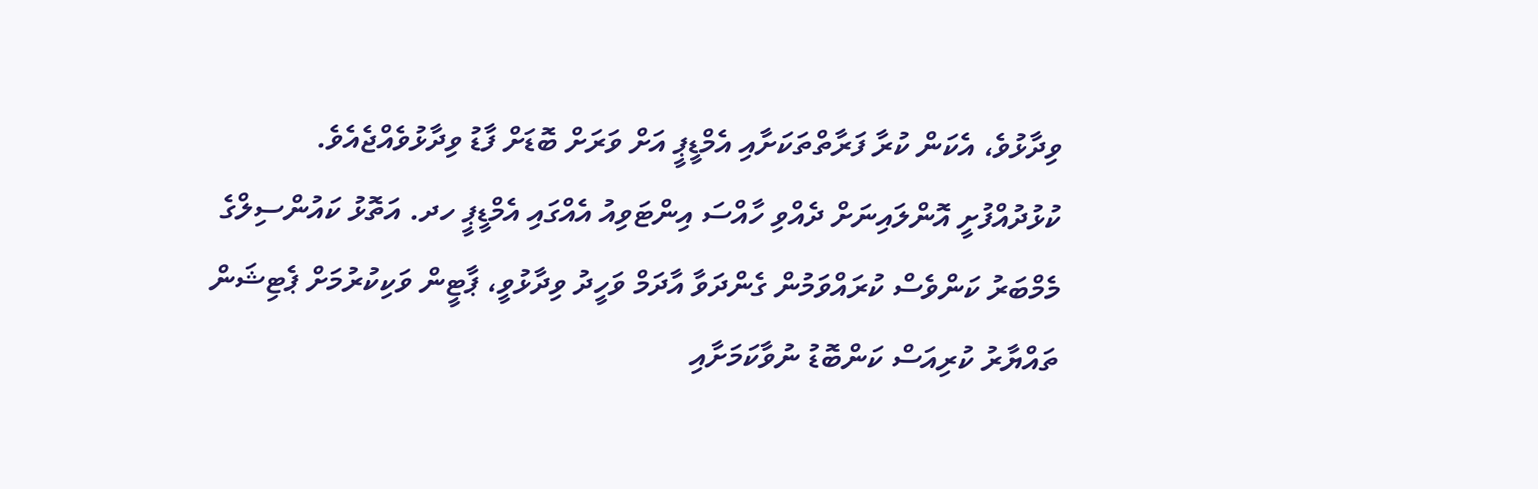ވިދާޅުވެ، އެކަން ކުރާ ފަރާތްތަކަށާއި އެމްޑީޕީ އަށް ވަރަށް ބޮޑަށް ފާޑު ވިދާޅުވެއްޖެއެވެ.
ކުޅުދުއްފުށީ އޮންލައިނަށް ދެއްވި ހާއްސަ އިންޓަވިއު އެއްގައި އެމްޑީޕީ ހދ. އަތޮޅު ކައުންސިލްގެ މެމްބަރު ކަންވެސް ކުރައްވަމުން ގެންދަވާ އާދަމް ވަހީދު ވިދާޅުވީ، ޕާޓީން ވަކިކުރުމަށް ޕެޓިޝަން ތައްޔާރު ކުރިއަސް ކަންބޮޑު ނުވާކަމަށާއި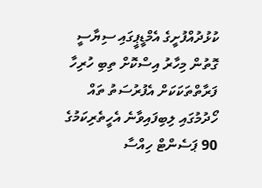ކުޅުދުއްފުށީގެ އެމްޑީޕީގައި ސިޔާސީ ގޮތުން މިހާރު އިސްކޮށް ތިބި ހުރިހާ ފަރާތްތަކަކަށް އެފުރުސަތު ތައް ހޯދުމުގައި ލިބިފައިވާނެ އެހީތެރިކަމުގެ 90 ޕަސެންޓް ހިއްސާ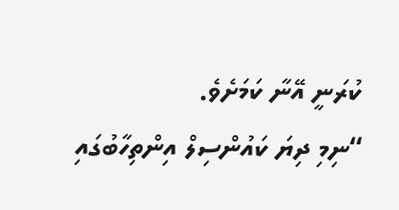ކުރަނީ އޭނާ ކަމަށެވެ.
“ނިމި ދިޔަ ކައުންސިލް އިންތިހާބުގައި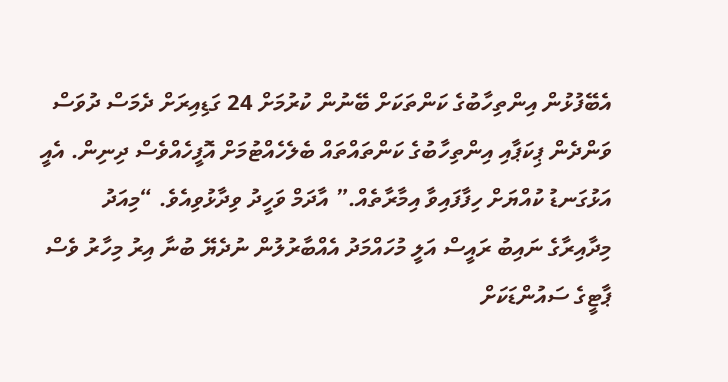އެބޭފުޅުން އިންތިހާބުގެ ކަންތަކަށް ބޭނުން ކުރުމަށް 24 ގަޑިއިރަށް ދެމަސް ދުވަސް ވަންދެން ޕިކަޕާއި އިންތިހާބުގެ ކަންތައްތައް ބެލެހެއްޓުމަށް އޮފީހެއްވެސް ދިނިން. އެއީ އަޅުގަނޑު ކުއްޔަށް ހިފާފައިވާ އިމާރާތެއް.” އާދަމް ވަހީދު ވިދާޅުވިއެވެ. “މިއަދު މިދާއިރާގެ ނައިބު ރައީސް އަލީ މުހައްމަދު އެއްބާރުލުން ނުދެޔޭ ބުނާ އިރު މިހާރު ވެސް ޕާޓީގެ ސައުންޑަކަށް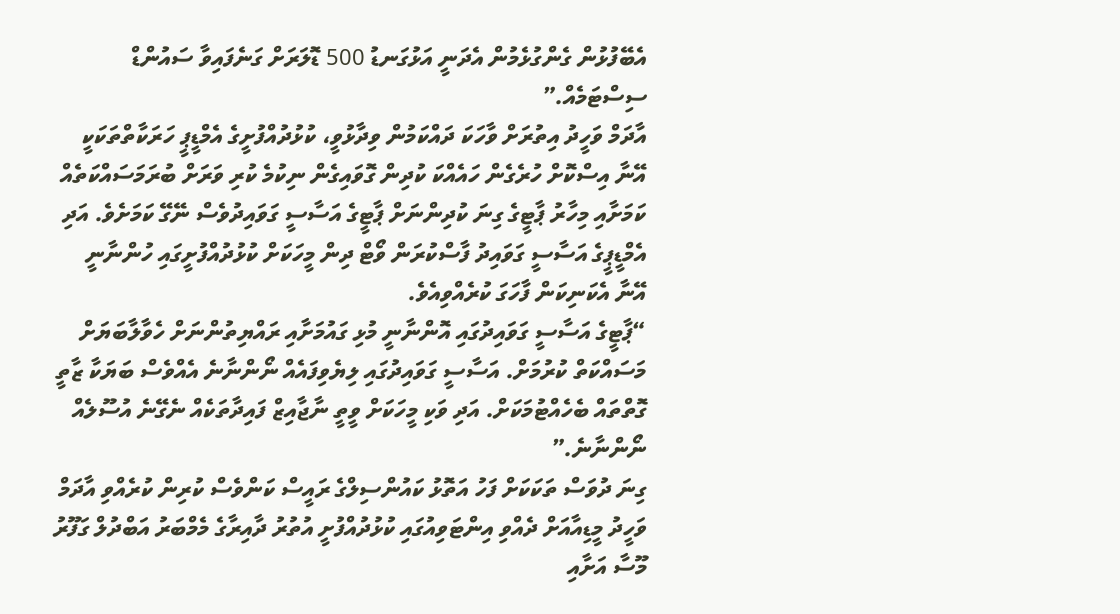އެބޭފުޅުން ގެންގުޅެމުން އެދަނީ އަޅުގަނޑު 500 ޑޮލަރަށް ގަނެފައިވާ ސައުންޑް ސިސްޓަމެއް.”
އާދަމް ވަހީދު އިތުރަށް ވާހަކަ ދައްކަމުން ވިދާޅުވީ، ކުޅުދުއްފުށީގެ އެމްޑީޕީ ހަރަކާތްތަކަކީ އޭނާ އިސްކޮށް ހުރެގެން ހައެއްކަ ކުދިން ގޮވައިގެން ނިކުމެ ކުރި ވަރަށް ބުރަމަސައްކަތެއް ކަމަށާއި މިހާރު ޕާޓީގެ ގިނަ ކުދިންނަށް ޕާޓީގެ އަސާސީ ގަވައިދުވެސް ނޭގޭ ކަމަށެވެ. އަދި އެމްޑީޕީގެ އަސާސީ ގަވައިދު ފާސްކުރަން ވޯޓް ދިން މީހަކަށް ކުޅުދުއްފުށީގައި ހުންނާނީ އޭނާ އެކަނިކަން ފާހަގަ ކުރެއްވިއެވެ.
“ޕާޓީގެ އަސާސީ ގަވައިދުގައި އޮންނާނީ މުޅި ގައުމަށާއި ރައްޔިތުންނަށް ހެވާލާބަޔަށް މަސައްކަތް ކުރުމަށް. އަސާސީ ގަވައިދުގައި ލިޔެވިފައެއް ނޯންނާނެ އެއްވެސް ބަޔަކާ ޒާތީ ގޮތްތައް ބެހެއްޓުމަކަށް. އަދި ވަކި މީހަކަށް ވީތީ ނާޖާއިޒް ފައިދާތަކެއް ނެގޭނެ އުސޫލެއް ނޯންނާނެ.”
ގިނަ ދުވަސް ތަކަކަށް ފަހު އަތޮޅު ކައުންސިލްގެ ރައީސް ކަންވެސް ކުރިން ކުރެއްވި އާދަމް ވަހީދު މީޑިއާއަށް ދެއްވި އިންޓަވިއުގައި ކުޅުދުއްފުށީ އުތުރު ދާއިރާގެ މެމްބަރު އަބްދުލް ގަފޫރު މޫސާ އަށާއި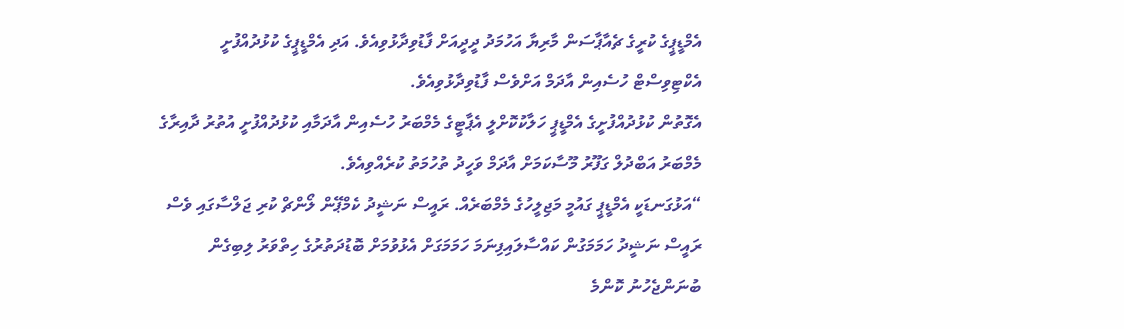އެމްޑީޕީގެ ކުރީގެ ޗެއާޕާސަން މާރިޔާ އަހުމަދު ދީދީއަށް ފާޑުވިދާޅުވިއެވެ. އަދި އެމްޑީޕީގެ ކުޅުދުއްފުށީ އެކްޓިވިސްޓް ހުސެއިން އާދަމް އަށްވެސް ފާޑުވިދާޅުވިއެވެ.
އެގޮތުން ކުޅުދުއްފުށީގެ އެމްޑީޕީ ހަލާކުކޮށްލީ އެޕާޓީގެ މެމްބަރު ހުސެއިން އާދަމާއި ކުޅުދުއްފުށީ އުތުރު ދާއިރާގެ މެމްބަރު އަބްދުލް ގަފޫރު މޫސާކަމަށް އާދަމް ވަހީދު ތުހުމަތު ކުރެއްވިއެވެ.
“އަޅުގަނޑަކީ އެމްޑީޕީ ގައުމީ މަޖިލީހުގެ މެމްބަރެއް. ރައީސް ނަޝީދު ކެމްޕޭން ލޯންޗް ކުރި ޖަލްސާގައި ވެސް ރައީސް ނަޝީދު ހަމަމަގުން ކައްސާލައިފިނަމަ ހަމަމަގަށް އެޅުވުމަށް ބޮޑުދަތުރުގެ ހިތްވަރު ލިބިގެން ބުނަންޖެހުނު ކޮންމެ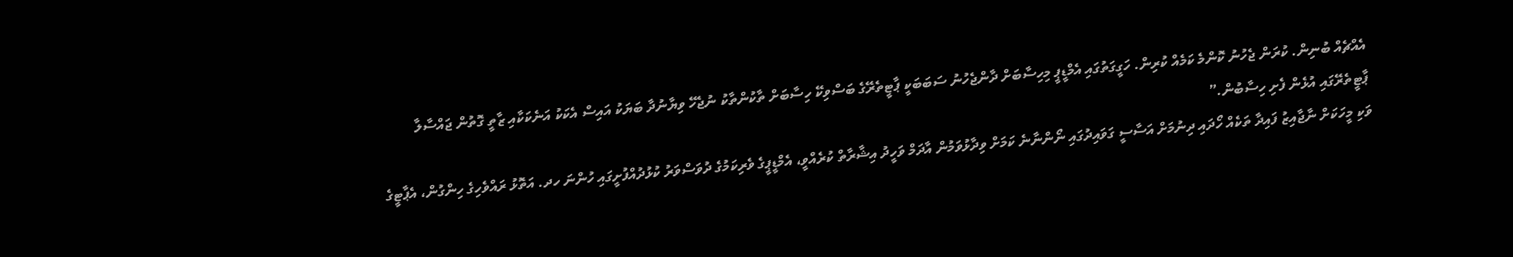އެއްޗެއް ބުނިން. ކުރަން ޖެހުނު ކޮންމެ ކަމެއް ކުރިން. ހަގީގަތުގައި އެމްޑީޕީ މިހިސާބަށް ދާންޖެހުނު ސަބަބަކީ ޕާޓީތެރޭގެ ބަސްވިކޭ ހިސާބަށް ތާކުންތާކު ނުޖެހޭ ވިޔާނުދާ ބަޔަކު އައިސް އެކަކު އަނެކަކާއި ޒާތީ ގޮތުން ޖައްސާލާ ޕާޓީތެރޭގައި އުޅެން ފެށި ހިސާބުން.”
ވަކި މީހަކަށް ނާޖާއިޒު ފައިދާ ތަކެއް ހޯދައި ދިނުމަށް އަސާސީ ގަވައިދުގައި ނޯންނާނެ ކަމަށް ވިދާޅުވަމުން އާދަމް ވަހީދު އިޝާރާތް ކުރެއްވީ، އެމްޑީޕީގެ ވެރިކަމުގެ ދުވަސްވަރު ކުޅުދުއްފުށީގައި ހުންނަ ހދ. އަތޮޅު ރައްވެހިގެ ހިންގުން، އެޕާޓީގެ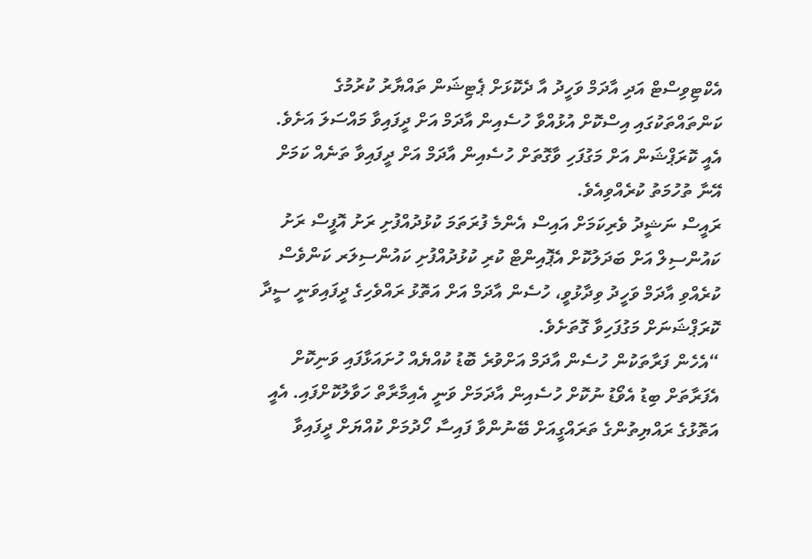އެކްޓިވިސްޓް އަދި އާދަމް ވަހީދު އާ ދެކޮޅަށް ޕެޓިޝަން ތައްޔާރު ކުރުމުގެ ކަންތައްތަކުގައި އިސްކޮށް އުޅުއްވާ ހުސެއިން އާދަމް އަށް ދީފައިވާ މައްސަލަ އަށެވެ. އެއީ ކޮރަޕްޝަން އަށް މަގުފަހި ވާގޮތަށް ހުސެއިން އާދަމް އަށް ދީފައިވާ ތަނެއް ކަމަށް އޭނާ ތުހުމަތު ކުރެއްވިއެވެ.
ރައީސް ނަޝީދު ވެރިކަމަށް އައިސް އެންމެ ފުރަތަމަ ކުޅުދުއްފުށި ރަށު އޮފީސް ރަށު ކައުންސިލް އަށް ބަދަލުކޮށް އެޕޮއިންޓް ކުރި ކުޅުދުއްފުށި ކައުންސިލަރ ކަންވެސް ކުރެއްވި އާދަމް ވަހީދު ވިދާޅުވީ، ހުސެން އާދަމް އަށް އަތޮޅު ރައްވެހިގެ ދީފައިވަނީ ސީދާ ކޮރަޕްޝަނަށް މަގުފަހިވާ ގޮތަށެވެ.
“އެހެން ފަރާތަކުން ހުސެން އާދަމް އަށްވުރެ ބޮޑު ކުއްޔެއް ހުށައަޅާފައި ވަނިކޮށް އެފަރާތަށް ބިޑު އެވޯޑު ނުކޮށް ހުސެއިން އާދަމަށް ވަނީ އެއިމާރާތް ހަވާލުކޮށްފައި. އެއީ އަތޮޅުގެ ރައްޔިތުންގެ ތަރައްގީއަށް ބޭނުންވާ ފައިސާ ހޯދުމަށް ކުއްޔަށް ދީފައިވާ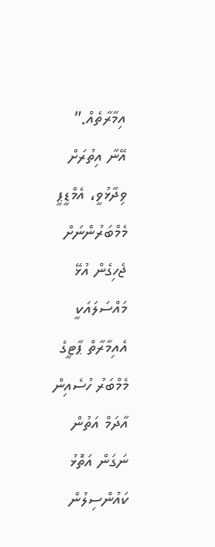އިމާރާތެއް.”
އޭނާ އިތުރަށް ވިދާޅުވީ، އެމްޑީޕީ މެމްބަރުންނަށް ޖެހިގެން އުޅޭ މައްސަލައަކީ އެއިމާރާތް ޕާޓީގެ މެމްބަރު ހުސެއިން އާދަމް އަތުން ނަގަން އަތޮޅު ކައުންސިލުން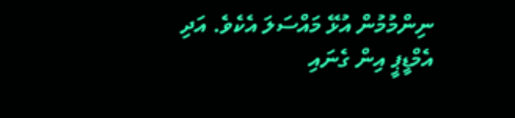ނިންމުމުން އުޅޭ މައްސަލަ އެކެވެ. އަދި އެމްޑީޕީ އިން ގެނައި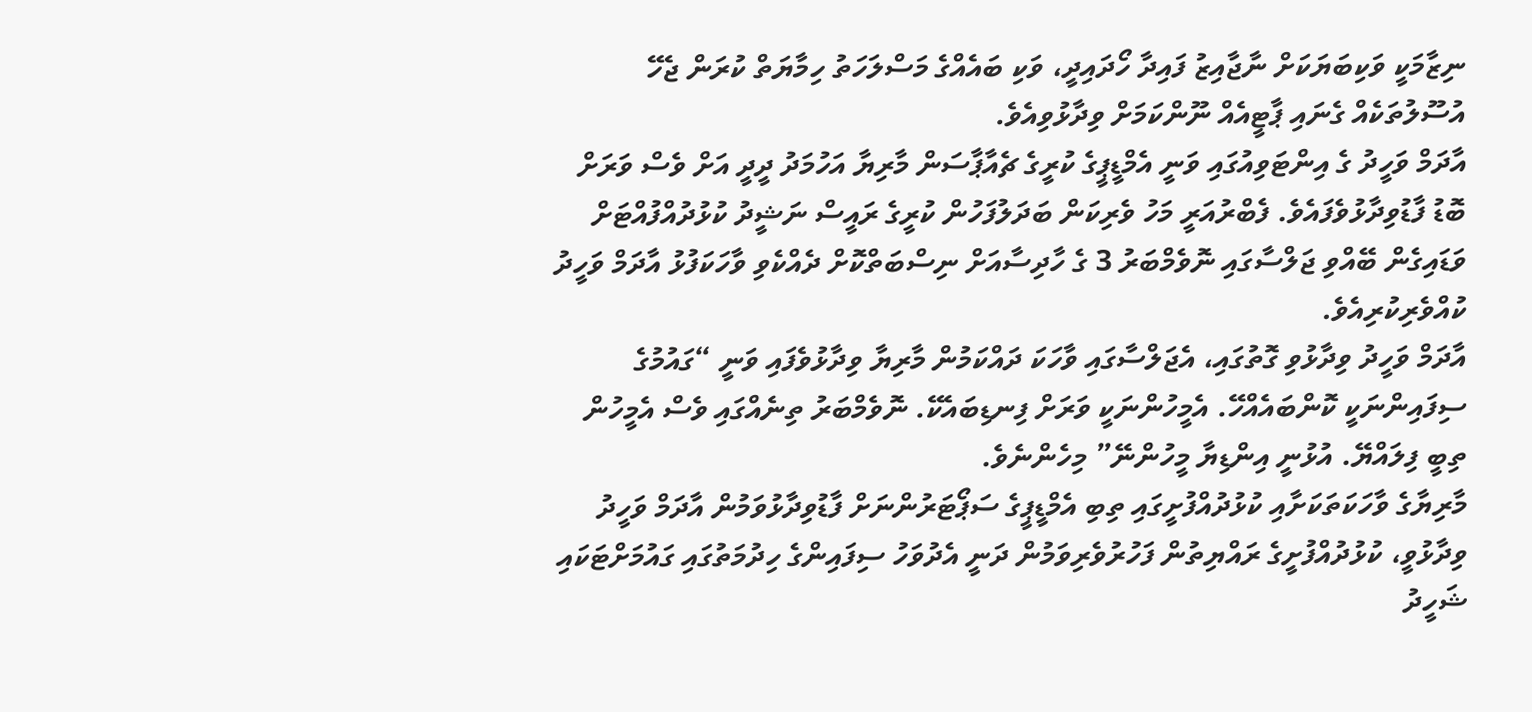ނިޒާމަކީ ވަކިބަޔަކަށް ނާޖާއިޒު ފައިދާ ހޯދައިދީ، ވަކި ބައެއްގެ މަސްލަހަތު ހިމާޔަތް ކުރަން ޖެހޭ އުސޫލުތަކެއް ގެނައި ޕާޓީއެއް ނޫންކަމަށް ވިދާޅުވިއެވެ.
އާދަމް ވަހީދު ގެ އިންޓަވިއުގައި ވަނީ އެމްޑީޕީގެ ކުރީގެ ޗެއާޕާސަން މާރިޔާ އަހުމަދު ދީދީ އަށް ވެސް ވަރަށް ބޮޑު ފާޑުވިދާޅުވެފައެވެ. ފެބްރުއަރީ މަހު ވެރިކަން ބަދަލުފަހުން ކުރީގެ ރައީސް ނަޝީދު ކުޅުދުއްފުއްޓަށް ވަޑައިގެން ބޭއްވި ޖަލްސާގައި ނޮވެމްބަރު 3 ގެ ހާދިސާއަށް ނިސްބަތްކޮށް ދެއްކެވި ވާހަކަފުޅު އާދަމް ވަހީދު ކުއްވެރިކުރިއެވެ.
އާދަމް ވަހީދު ވިދާޅުވި ގޮތުގައި، އެޖަލްސާގައި ވާހަކަ ދައްކަމުން މާރިޔާ ވިދާޅުވެފައި ވަނީ “ގައުމުގެ ސިފައިންނަކީ ކޮންބައެއްހޭ. އެމީހުންނަކީ ވަރަށް ފިނޑިބައެކޭ. ނޮވެމްބަރު ތިނެއްގައި ވެސް އެމީހުން ތިބީ ފިލައްޔޭ. އުޅުނީ އިންޑިޔާ މީހުންނޭ” މިހެންނެވެ.
މާރިޔާގެ ވާހަކަތަކަށާއި ކުޅުދުއްފުށީގައި ތިބި އެމްޑީޕީގެ ސަޕޯޓަރުންނަށް ފާޑުވިދާޅުވަމުން އާދަމް ވަހީދު ވިދާޅުވީ، ކުޅުދުއްފުށީގެ ރައްޔިތުން ފަހުރުވެރިވަމުން ދަނީ އެދުވަހު ސިފައިންގެ ހިދުމަތުގައި ގައުމަށްޓަކައި ޝަހީދު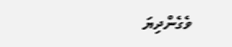ވެގެންދިޔަ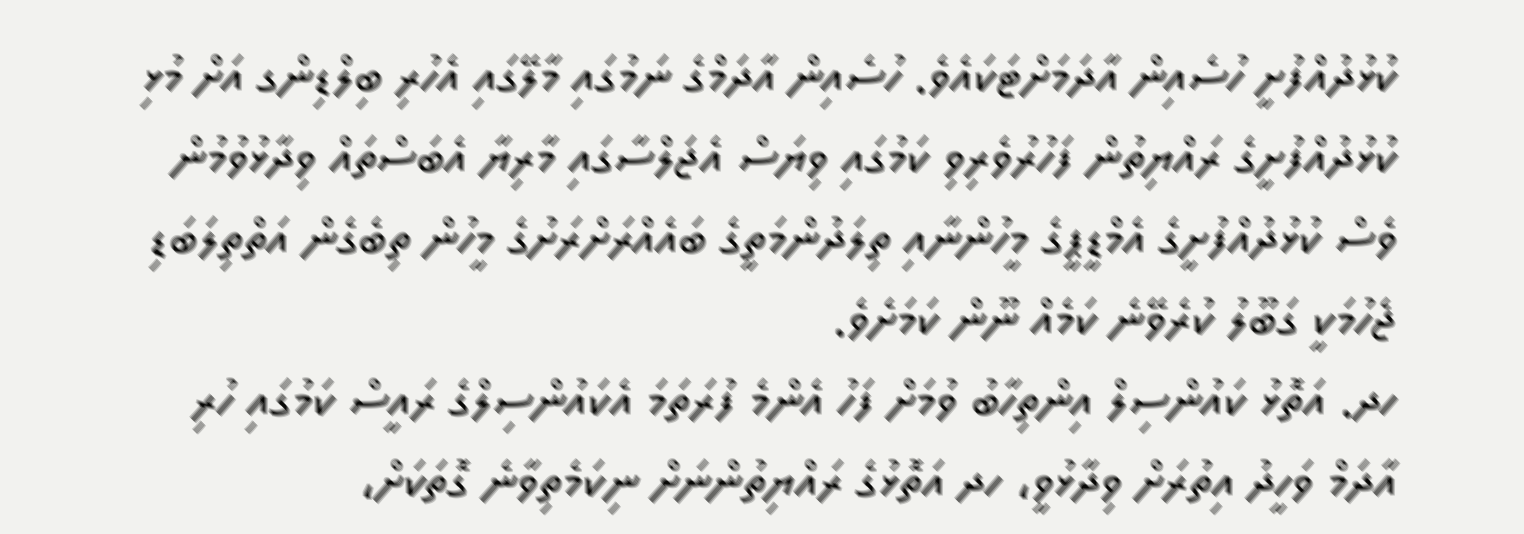ކުޅުދުއްފުށީ ހުސެއިން އާދަމަށްޓަކައެވެ. ހުސެއިން އާދަމްގެ ނަމުގައި މާލޭގައި އެހުރި ބިލްޑިންގ އަށް މުޅި ކުޅުދުއްފުށީގެ ރައްޔިތުން ފަހުރުވެރިވި ކަމުގައި ވިޔަސް އެޖަލްސާގައި މާރިޔާ އެބަސްތައް ވިދާޅުވުމުން ވެސް ކުޅުދުއްފުށީގެ އެމްޑީޕީގެ މީހުންނާއި ތިލަދުންމަތީގެ ބައެއްރަށްރަށުގެ މީހުން ތިބެގެން އަތްތިލަބަޑި ޖެހުމަކީ ގަބޫލު ކުރެވޭނެ ކަމެއް ނޫން ކަމަށެވެ.
ހދ. އަތޮޅު ކައުންސިލް އިންތިހާބު ވުމަށް ފަހު އެންމެ ފުރަތަމަ އެކައުންސިލްގެ ރައީސް ކަމުގައި ހުރި އާދަމް ވަހީދު އިތުރަށް ވިދާޅުވީ، ހދ އަތޮޅުގެ ރައްޔިތުންނަށް ނިކަމެތިވާނެ ގޮތަކަށް،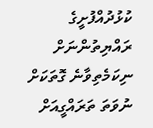ކުޅުދުއްފުށީގެ ރައްޔިތުންނަށް ނިކަމެތިވާނެ ގޮތަކަށް ނުވަތަ ތަރައްގީއަށް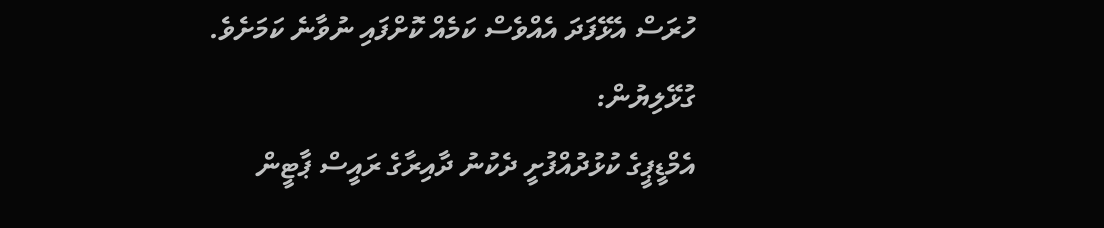ހުރަސް އެޅޭފަދަ އެއްވެސް ކަމެއް ކޮށްފައި ނުވާނެ ކަމަށެވެ.
ގުޅޭލިޔުން:
އެމްޑީޕީގެ ކުޅުދުއްފުށީ ދެކުނު ދާއިރާގެ ރައީސް ޕާޓީން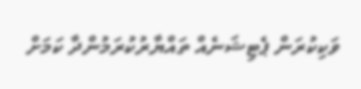ވަކިކުރަން ޕެޓިޝަނެއް ތައްޔާރުކުރަމުންދާ ކަމަށް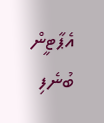އެޕާޓީން ބުނެފި